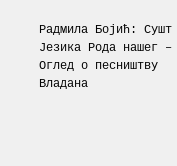Радмила Бојић: Сушт Језика Рода нашег – Оглед о песништву Владана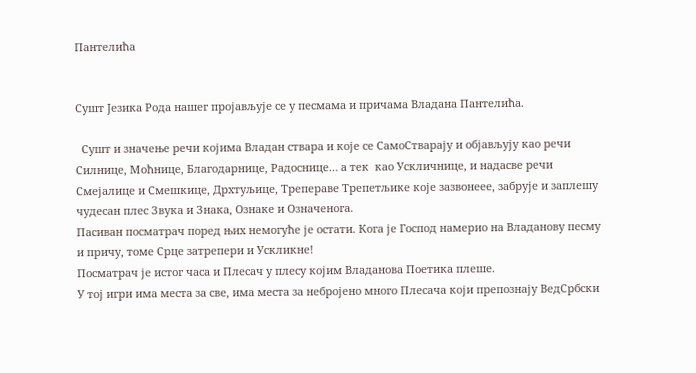Пантелића


Сушт Језика Рода нашег пројављује се у песмама и причама Владана Пантелића.

  Сушт и значење речи којима Владан ствара и које се СамоСтварају и објављују као речи Силнице, Моћнице, Благодарнице, Радоснице… а тек  као Ускличнице, и надасве речи Смејалице и Смешкице, Дрхтуљице, Трепераве Трепетљике које зазвонеее, забрује и заплешу чудесан плес Звука и Знака, Ознаке и Означенога.
Пасиван посматрач поред њих немогуће је остати. Кога је Господ намерио на Владанову песму и причу, томе Срце затрепери и Ускликне!
Посматрач је истог часа и Плесач у плесу којим Владанова Поетика плеше.
У тој игри има места за све, има места за небројено много Плесача који препознају ВедСрбски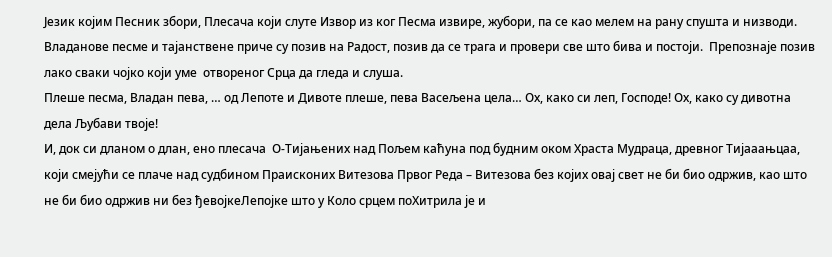Језик којим Песник збори, Плесача који слуте Извор из ког Песма извире, жубори, па се као мелем на рану спушта и низводи.
Владанове песме и тајанствене приче су позив на Радост, позив да се трага и провери све што бива и постоји.  Препознаје позив лако сваки чојко који уме  отвореног Срца да гледа и слуша.
Плеше песма, Владан пева, … од Лепоте и Дивоте плеше, пева Васељена цела… Ох, како си леп, Господе! Ох, како су дивотна дела Љубави твоје!
И, док си дланом о длан, ено плесача  О-Тијањених над Пољем каћуна под будним оком Храста Мудраца, древног Тијааањцаа, који смејући се плаче над судбином Праисконих Витезова Првог Реда – Витезова без којих овај свет не би био одржив, као што не би био одржив ни без ђевојкеЛепојке што у Коло срцем поХитрила је и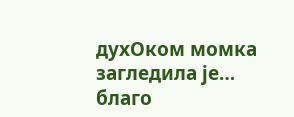духОком момка загледила је…  благо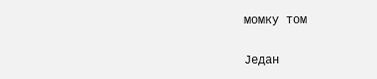момку том

Један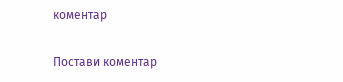коментар

Постави коментар